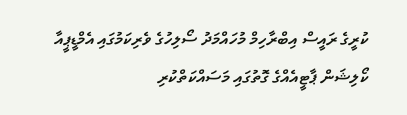ކުރީގެ ރައީސް އިބްރާހިމް މުހައްމަދު ސޯލިހުގެ ވެރިކަމުގައި އެމްޑީޕީއާ ކޯލިޝަން ޕާޓީއެއްގެ ގޮތުގައި މަސައްކަތްކުރި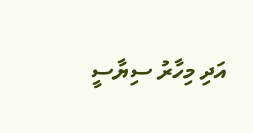އަދި މިހާރު ސިޔާސީ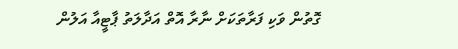ގޮތުން ވަކި ފަރާތަކަށް ނާރާ އޮތް އަދާލަތު ޕާޓީއާ އަލުން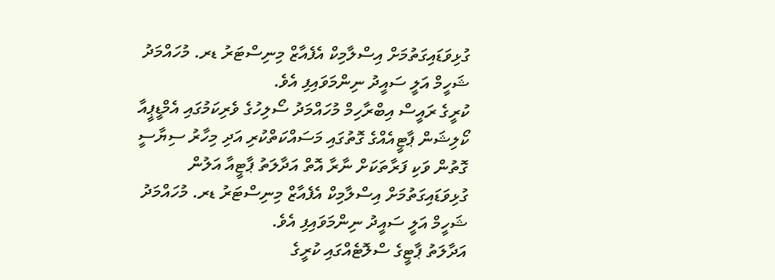ގުޅިވަޑައިގަތުމަށް އިސްލާމިކް އެފެއާޒް މިނިސްޓަރު ޑރ. މުހައްމަދު ޝަހީމް އަލީ ސައީދު ނިންމަވައިފި އެވެ.
ކުރީގެ ރައީސް އިބްރާހިމް މުހައްމަދު ސޯލިހުގެ ވެރިކަމުގައި އެމްޑީޕީއާ ކޯލިޝަން ޕާޓީއެއްގެ ގޮތުގައި މަސައްކަތްކުރި އަދި މިހާރު ސިޔާސީ ގޮތުން ވަކި ފަރާތަކަށް ނާރާ އޮތް އަދާލަތު ޕާޓީއާ އަލުން ގުޅިވަޑައިގަތުމަށް އިސްލާމިކް އެފެއާޒް މިނިސްޓަރު ޑރ. މުހައްމަދު ޝަހީމް އަލީ ސައީދު ނިންމަވައިފި އެވެ.
އަދާލަތު ޕާޓީގެ ސްލޮޓެއްގައި ކުރީގެ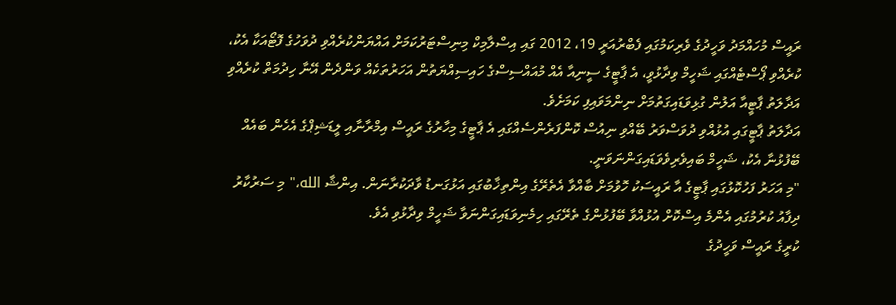ރައީސް މުހައްމަދު ވަހީދުގެ ވެރިކަމުގައި ފެބްރުއަރީ 19، 2012 ގައި އިސްލާމިކް މިނިސްޓަރުކަމަށް އައްޔަންކުރެއްވި ދުވަހުގެ ފޮޓޯއަކާ އެކު، ކުރެއްވި ޕޯސްޓެއްގައި ޝަހީމް ވިދާޅުވީ، އެ ޕާޓީގެ ސީނިއާ އެއް މުއައްސިސްގެ ހައިސިއްޔަތުން އަހަރުތަކެއް ވަންދެން އޭނާ ހިދުމަތް ކުރެއްވި އަދާލަތު ޕާޓީއާ އަލުން ގުޅިވަޑައިގަތުމަށް ނިންމަވައިފި ކަމަށެވެ.
އަދާލަތު ޕާޓީގައި އުޅުއްވި ދުވަސްވަރު ބޭއްވި ނިއުސް ކޮންފަރެންސެއްގައި އެ ޕާޓީގެ މިހާރުގެ ރައީސް އިމްރާނާއި ލީޑަޝިޕްގެ އެހެން ބައެއް ބޭފުޅުނާ އެކު، ޝަހީމް ބައިވެރިވެވަޑައިގަންނަވަނީ.
"މި އަހަރު ފަހުކޮޅުގައި ޕާޓީގެ އާ ރައީސަކު ހޮވުމަށް ބާއްވާ އެތެރޭގެ އިންތިޚާބުގައި އަޅުގަނޑު ވާދަކުރާނަން. އިންޝާ الله،" މި ސަރުކާރު ދިފާއު ކުރުމުގައި އެންމެ އިސްކޮށް އުޅުއްވާ ބޭފުޅުންގެ ތެރޭގައި ހިމެނިވަޑައިގަންނަވާ ޝަހީމް ވިދާޅުވި އެވެ.
ކުރީގެ ރައީސް ވަހީދުގެ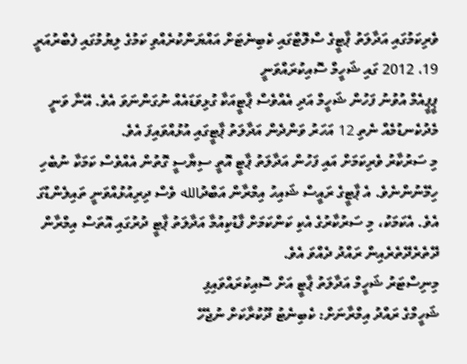ވެރިކަމުގައި އަދާލަތު ޕާޓީގެ ސްލޮޓްގައި ކެބިނެޓަށް އައްޔަންކުރެއްވި ކަމުގެ ލިޔުމުގައި ފެބްރުއަރީ 19، 2012 ގައި ޝަހީމް ސޮއިކުރައްވަނީ
ޕީޕީއެމް އުވުނު ފަހުން ޝަހީމް އަދި އެއްވެސް ޕާޓީއަކާ ގުޅިވަޑައެއް ނުގަންނަވަ އެވެ. އޭނާ ވަނީ މެދުކެނޑުމެއް ނެތި 12 އަހަރު ވަންދެން އަދާލަތު ޕާޓީގައި އުޅުއްވައިފަ އެވެ.
މި ސަރުކާރު ވެރިކަމަށް އައި ފަހުން އަދާލަތު ޕާޓީ އޮތީ ސިޔާސީ ގޮތުން އެއްވެސް ކަމަކާ ނުބެހި ހިމޭނުންނެވެ. އެ ޕާޓީގެ ރައީސް ޝައިހު އިމްރާން އަބްދުالله ވެސް ދިރިއުޅުއްވަނީ ތައިލެންޑުގަ އެވެ. އެކަމަކު، މި ސަރުކާރުގެ އެކި ކަންކަމަށް ފާޑުކިއުމާ އަދާލަތު ޕާޓީ ދުރުގައި އޮތަސް އިމްރާން ދޭތެރެދޭތެރެއިން ރައްދު ދެއްވަ އެވެ.
މިނިސްޓަރު ޝަހީމް އަދާލަތު ޕާޓީ އަށް ސޮއިކުރައްވައިފި
ޝަހީމްގެ ރައްދު އިމްރާނަށް: ކެބިނެޓު ދޫކުރާކަށް ނުޖެހޭ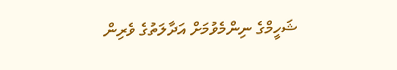ޝަހީމްގެ ނިންމެވުމަށް އަދާލަތުގެ ވެރިން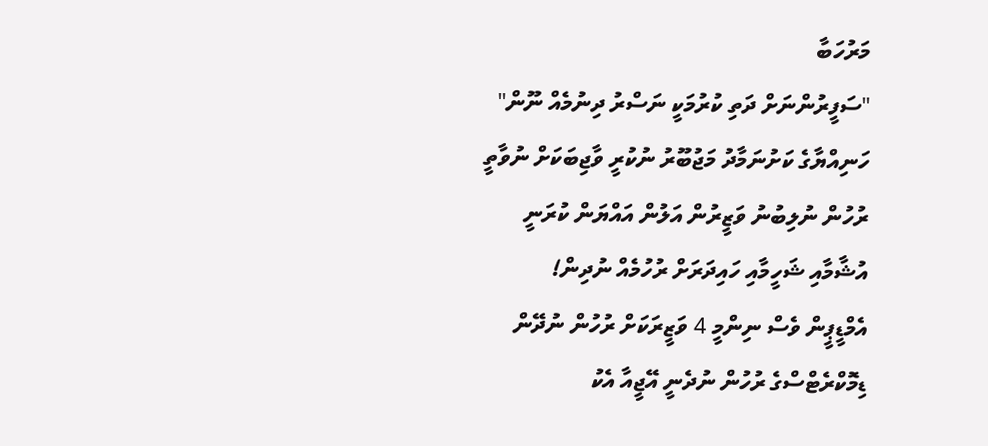މަރުހަބާ
"ސަފީރުންނަށް ދަތި ކުރުމަކީ ނަސްރު ދިނުމެއް ނޫން"
ހަނިއްޔާގެ ކަށުނަމާދު މަޖުބޫރު ނުކުރީ ވާޖިބަކަށް ނުވާތީ
ރުހުން ނުލިބުނު ވަޒީރުން އަލުން އައްޔަން ކުރަނީ
އުޝާމާއި ޝަހީމާއި ހައިދަރަށް ރުހުމެއް ނުދިން!
އެމްޑީޕީން ވެސް ނިންމީ 4 ވަޒީރަކަށް ރުހުން ނުދޭން
ޑިމޮކްރެޓްސްގެ ރުހުން ނުދެނީ އޭޖީއާ އެކު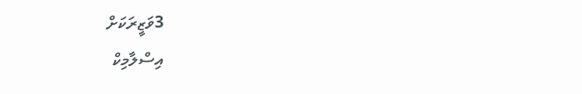3ވަޒީރަކަށް
އިސްލާމިކް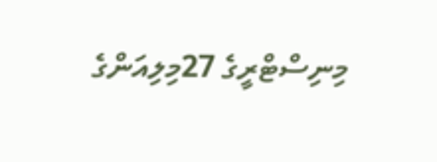މިނިސްޓްރީގެ 27މިލިއަންގެ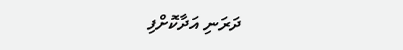ދަރަނި އަދާކޮށްފި